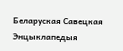Беларуская Савецкая Энцыклапедыя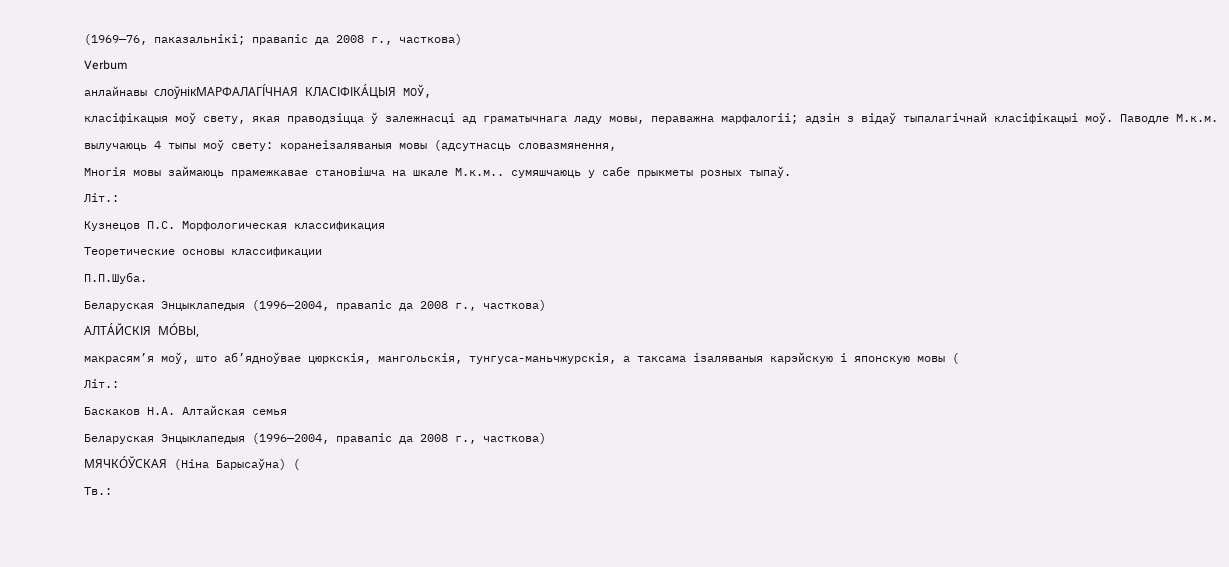(1969—76, паказальнікі; правапіс да 2008 г., часткова)
Verbum
анлайнавы слоўнікМАРФАЛАГІ́ЧНАЯ КЛАСІФІКА́ЦЫЯ МОЎ,
класіфікацыя моў свету, якая праводзіцца ў залежнасці ад граматычнага ладу мовы, пераважна марфалогіі; адзін з відаў тыпалагічнай класіфікацыі моў. Паводле М.к.м. вылучаюць 4 тыпы моў свету: коранеізаляваныя мовы (адсутнасць словазмянення,
Многія мовы займаюць прамежкавае становішча на шкале М.к.м.. сумяшчаюць у сабе прыкметы розных тыпаў.
Літ.:
Кузнецов П.С. Морфологическая классификация
Теоретические основы классификации
П.П.Шуба.
Беларуская Энцыклапедыя (1996—2004, правапіс да 2008 г., часткова)
АЛТА́ЙСКІЯ МО́ВЫ,
макрасям’я моў, што аб’ядноўвае цюркскія, мангольскія, тунгуса-маньчжурскія, а таксама ізаляваныя карэйскую і японскую мовы (
Літ.:
Баскаков Н.А. Алтайская семья
Беларуская Энцыклапедыя (1996—2004, правапіс да 2008 г., часткова)
МЯЧКО́ЎСКАЯ (Ніна Барысаўна) (
Тв.: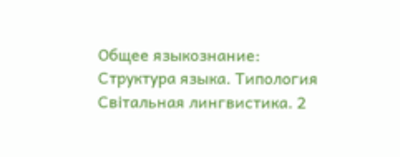Общее языкознание: Структура языка. Типология
Світальная лингвистика. 2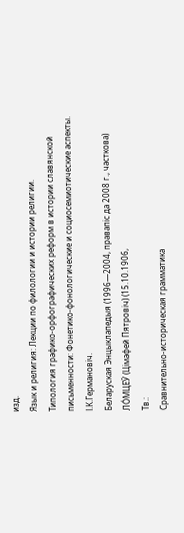изд.
Язык и религия: Лекции по филологии и истории религии.
Типология графико-орфографических реформ в истории славянской письменности: Фонетико-фонологические и социосемиотические аспекты.
І.К.Германовіч.
Беларуская Энцыклапедыя (1996—2004, правапіс да 2008 г., часткова)
ЛО́МЦЕЎ (Цімафей Пятровіч) (15.10.1906,
Тв.:
Сравнительно-историческая грамматика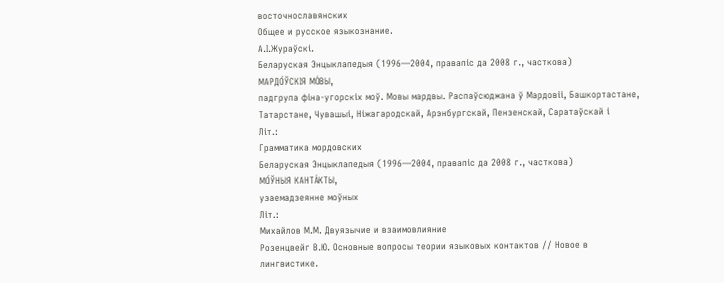восточнославянских
Общее и русское языкознание.
А.І.Жураўскі.
Беларуская Энцыклапедыя (1996—2004, правапіс да 2008 г., часткова)
МАРДО́ЎСКІЯ МО́ВЫ,
падгрупа фіна-угорскіх моў. Мовы мардвы. Распаўсюджана ў Мардовіі, Башкортастане, Татарстане, Чувашыі, Ніжагародскай, Арэнбургскай, Пензенскай, Саратаўскай і
Літ.:
Грамматика мордовских
Беларуская Энцыклапедыя (1996—2004, правапіс да 2008 г., часткова)
МО́ЎНЫЯ КАНТА́КТЫ,
узаемадзеянне моўных
Літ.:
Михайлов М.М. Двуязычие и взаимовлияние
Розенцвейг В.Ю. Основные вопросы теории языковых контактов // Новое в лингвистике.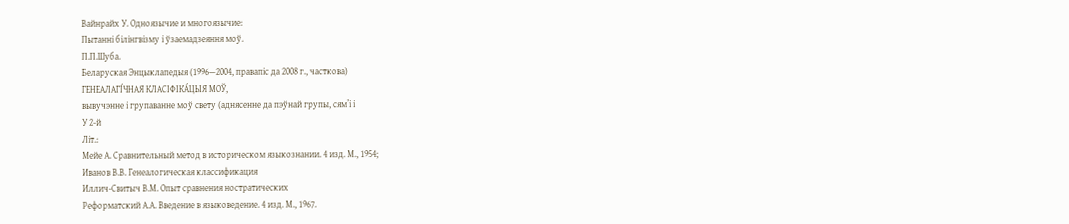Вайнрайх У. Одноязычие и многоязычие:
Пытанні білінгвізму і ўзаемадзеяння моў.
П.П.Шуба.
Беларуская Энцыклапедыя (1996—2004, правапіс да 2008 г., часткова)
ГЕНЕАЛАГІ́ЧНАЯ КЛАСІФІКА́ЦЫЯ МОЎ,
вывучэнне і групаванне моў свету (аднясенне да пэўнай групы, сям’і і
У 2-й
Літ.:
Мейе А. Сравнительный метод в историческом языкознании. 4 изд. М., 1954;
Иванов В.В. Генеалогическая классификация
Иллич-Свитыч В.М. Опыт сравнения ностратических
Реформатский А.А. Введение в языковедение. 4 изд. М., 1967.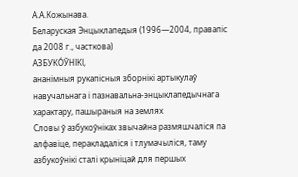А.А.Кожынава.
Беларуская Энцыклапедыя (1996—2004, правапіс да 2008 г., часткова)
АЗБУКО́ЎНІКІ,
ананімныя рукапісныя зборнікі артыкулаў навучальнага і пазнавальна-энцыклапедычнага характару, пашыраныя на землях
Словы ў азбукоўніках звычайна размяшчаліся па алфавіце, перакладаліся і тлумачыліся, таму азбукоўнікі сталі крыніцай для першых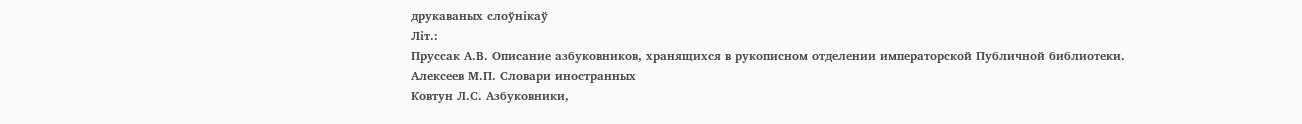друкаваных слоўнікаў
Літ.:
Пруссак А.В. Описание азбуковников, хранящихся в рукописном отделении императорской Публичной библиотеки.
Алексеев М.П. Словари иностранных
Ковтун Л.С. Азбуковники,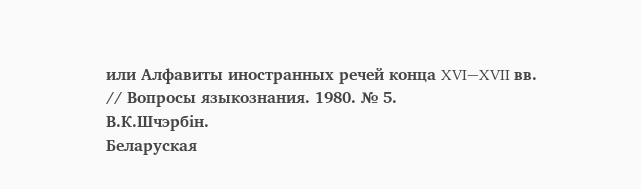или Алфавиты иностранных речей конца XVI—XVII вв. // Вопросы языкознания. 1980. № 5.
В.К.Шчэрбін.
Беларуская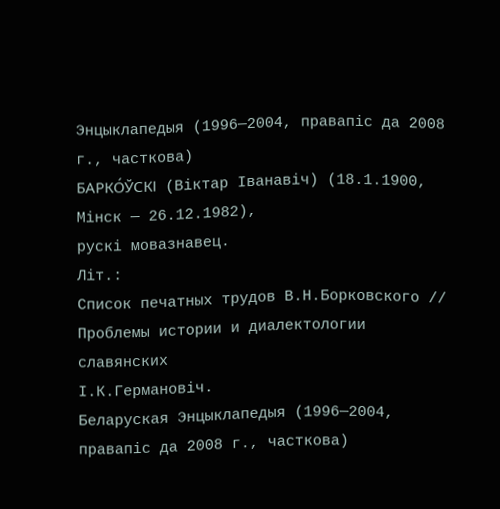Энцыклапедыя (1996—2004, правапіс да 2008 г., часткова)
БАРКО́ЎСКІ (Віктар Іванавіч) (18.1.1900, Мінск — 26.12.1982),
рускі мовазнавец.
Літ.:
Список печатных трудов В.Н.Борковского // Проблемы истории и диалектологии славянских
І.К.Германовіч.
Беларуская Энцыклапедыя (1996—2004, правапіс да 2008 г., часткова)